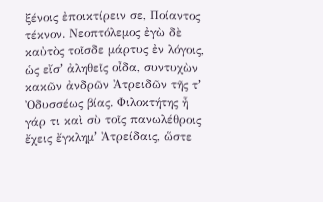ξένοις ἐποικτίρειν σε, Ποίαντος τέκνον. Νεοπτόλεμος ἐγὼ δὲ καὐτὸς τοῖσδε μάρτυς ἐν λόγοις, ὡς εἴσʼ ἀληθεῖς οἶδα, συντυχὼν κακῶν ἀνδρῶν Ἀτρειδῶν τῆς τʼ Ὀδυσσέως βίας. Φιλοκτήτης ἦ γάρ τι καὶ σὺ τοῖς πανωλέθροις ἔχεις ἔγκλημʼ Ἀτρείδαις, ὥστε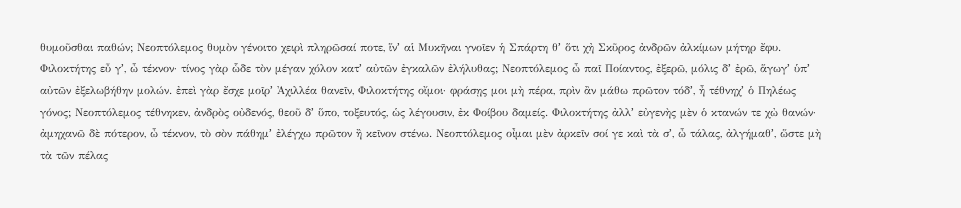θυμοῦσθαι παθών; Νεοπτόλεμος θυμὸν γένοιτο χειρὶ πληρῶσαί ποτε, ἵνʼ αἱ Μυκῆναι γνοῖεν ἡ Σπάρτη θʼ ὅτι χἠ Σκῦρος ἀνδρῶν ἀλκίμων μήτηρ ἔφυ. Φιλοκτήτης εὖ γʼ, ὦ τέκνον· τίνος γὰρ ὧδε τὸν μέγαν χόλον κατʼ αὐτῶν ἐγκαλῶν ἐλήλυθας; Νεοπτόλεμος ὦ παῖ Ποίαντος, ἐξερῶ, μόλις δʼ ἐρῶ, ἅγωγʼ ὑπʼ αὐτῶν ἐξελωβήθην μολών. ἐπεὶ γὰρ ἔσχε μοῖρʼ Ἀχιλλέα θανεῖν, Φιλοκτήτης οἴμοι· φράσῃς μοι μὴ πέρα, πρὶν ἂν μάθω πρῶτον τόδʼ, ἦ τέθνηχʼ ὁ Πηλέως γόνος; Νεοπτόλεμος τέθνηκεν, ἀνδρὸς οὐδενός, θεοῦ δʼ ὕπο, τοξευτός, ὡς λέγουσιν, ἐκ Φοίβου δαμείς. Φιλοκτήτης ἀλλʼ εὐγενὴς μὲν ὁ κτανών τε χὠ θανών· ἀμηχανῶ δὲ πότερον, ὦ τέκνον, τὸ σὸν πάθημʼ ἐλέγχω πρῶτον ἢ κεῖνον στένω. Νεοπτόλεμος οἶμαι μὲν ἀρκεῖν σοί γε καὶ τὰ σʼ, ὦ τάλας, ἀλγήμαθʼ, ὥστε μὴ τὰ τῶν πέλας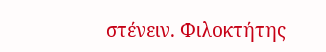στένειν. Φιλοκτήτης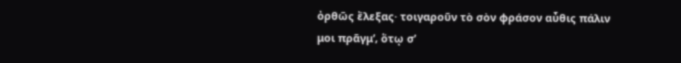ὀρθῶς ἔλεξας· τοιγαροῦν τὸ σὸν φράσον αὖθις πάλιν μοι πρᾶγμʼ, ὅτῳ σʼ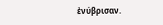ἐνύβρισαν.